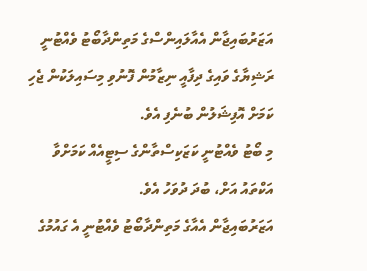އަޒަރުބައިޖާން އެއާލައިންސްގެ މަތިންދާބޯޓު ވެއްޓުނީ ރަޝިޔާގެ ވައިގެ ދިފާއީ ނިޒާމުން ފޮނުވި މިސައިލަކުން ޖެހި ކަމަށް އޮފިޝަލުން ބުނެފި އެވެ.
މި ބޯޓު ވެއްޓުނީ ކަޒަކިސްތާންގެ ސިޓީއެއް ކަމަށްވާ އަކްތައު އަށް، ބުދަ ދުވަހު އެވެ.
އަޒަރުބައިޖާން އެއާގެ މަތިންދާބޯޓު ވެއްޓުނީ އެ ގައުމުގެ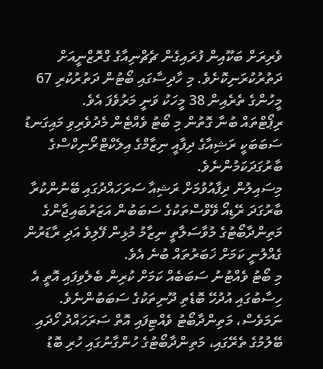ވެރިރަށް ބަކޫއިން ފުރައިގެން ޗެޗްނިއާގެ ގްރޮޒްނީއަށް ދަތުރުކުރަނިކޮށެވެ. މި ހާދިސާގައި ބޯޓުން ދަތުރުކުރި 67 މީހުންގެ ތެރެއިން 38 މީހަކު ވަނީ މަރުވެފަ އެވެ.
ރިޕޯޓްތައް ބުނާ ގޮތުން މި ބޯޓު ވެއްޓެން މެދުވެރިވި މައިގަނޑު ސަބަބަކީ ރަޝިއާގެ ދިފާއީ ނިޒާމްގެ އިލެކްޓްރޯނިކްސްގެ ބާރުގަދަކަމުންނެވެ.
މިސައިލުން ދިފާއުވުމަށް ރަޝިއާ ސަރަހައްދުގައި ބޭނުންކުރާ ބާރުގަދަ ރޭޑިއޯ ވޭވްސްތަކުގެ ސަބަބުން އަޒަރުބައިޖާންގެ މަތިންދާބޯޓުގެ މުވާސަލާތީ ނިޒާމު މުޅިން ފޭލިވެ އަދި ރާޑަރުން ގެއްލުނީ ކަމަށް ޚަބަރުތައް ބުނެ އެވެ.
މި ބޯޓު ވެއްޓުނު ސަބަބެއް ކަމަށް ކުރިން ބެލެވިފައި އޮތީ އެ ހިސާބުގައި އުދުހޭ ބޮޑެތި ދޫނިތަކުގެ ސަބަބުންނެވެ.
ނަމަވެސް، މަތިންދާބޯޓު ވެއްޓިފައި އޮތް ސަރަހައްދު ހޯދައި ބޭލުމުގެ ތެރޭގައި، މަތިންދާބޯޓުގެ ހުންގާނުގައި ހުރި ބޮޑު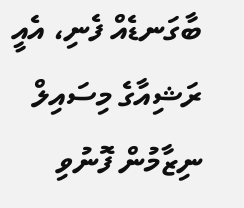ބާގަނޑެއް ފެނި، އެއީ ރަޝިއާގެ މިސައިލް ނިޒާމުން ފޮނުވި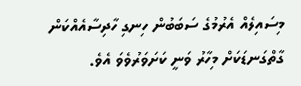މިސައިލެއް އެރުމުގެ ސަބަބުން ހިނގި ހާދިސާއެއްކަން ގާތްގަނޑަކަށް މިހާރު ވަނީ ކަށަވަރުވެވަ އެވެ.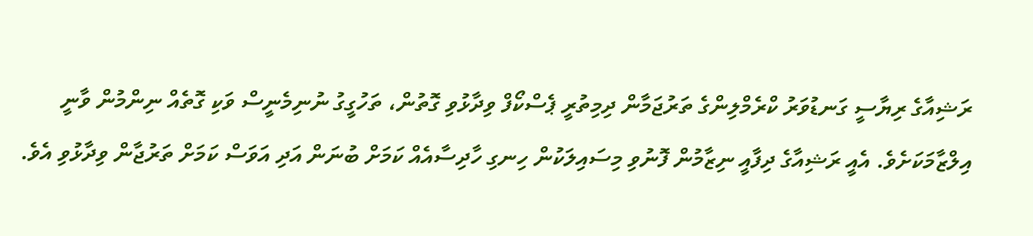ރަޝިއާގެ ރިޔާސީ ގަނޑުވަރު ކްރެމްލިންގެ ތަރުޖަމާން ދިމިތުރީ ޕެސްކޯފް ވިދާޅުވި ގޮތުން، ތަހުގީގު ނުނިމެނީސް ވަކި ގޮތެއް ނިންމުން ވާނީ އިލްޒާމަކަށެވެ. އެއީ ރަޝިއާގެ ދިފާއީ ނިޒާމުން ފޮނުވި މިސައިލަކުން ހިނގި ހާދިސާއެއް ކަމަށް ބުނަން އަދި އަވަސް ކަމަށް ތަރުޖާން ވިދާޅުވި އެވެ.